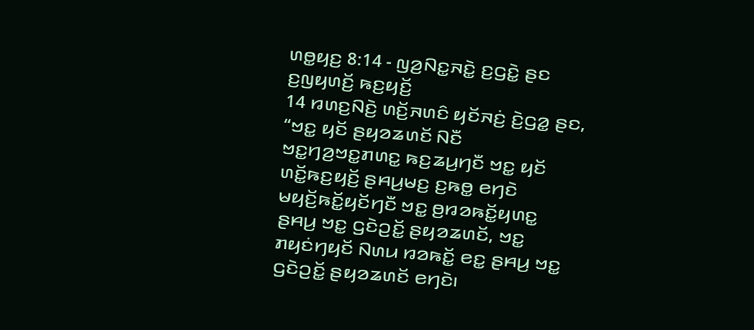ꤛꤥ꤭ꤟꤢ꤬ 8:14 - ꤜꤤ꤬ꤡꤢ꤭ꤏꤢꤧ꤭ ꤢ꤬ꤞꤢꤧ꤭ ꤔꤢ ꤢ꤬ꤜꤟꤛꤢꤩ꤬ ꤒꤢ꤬ꤟꤢꤩ꤬
14 ꤙꤛꤢ꤬ꤡꤢꤧ꤬ ꤛꤢꤩ꤬ꤏꤛꤢꤨ ꤟꤢꤩꤏꤢꤦ꤬ ꤢꤧ꤬ꤞꤤ꤭ ꤔꤢ, “ꤠꤢ꤭ ꤟꤢꤩ ꤔꤟꤤꤘꤛꤢꤩ ꤡꤢꤪ ꤠꤢ꤭ꤚꤤ꤬ꤠꤢ꤭ꤊꤛꤢ꤭ ꤒꤢ꤬ꤘꤣ꤬ꤚꤢꤪ ꤠꤢ꤭ ꤟꤢꤩ ꤛꤢꤩ꤭ꤒꤢ꤬ꤟꤢꤩ꤬ ꤔꤌꤣ꤬ꤗꤢ꤬ ꤢ꤬ꤒꤥ꤭ ꤕꤚꤢꤧ ꤗꤟꤢꤩ꤬ꤒꤢꤩ꤭ꤟꤢꤩꤚꤢꤪ ꤠꤢ꤭ ꤥ꤬ꤙꤤꤒꤢꤩ꤭ꤟꤛꤢ꤭ ꤔꤌꤣ꤬ ꤠꤢ꤭ ꤞꤢꤧꤑꤢꤩ꤭ ꤔꤟꤤꤘꤛꤢꤩ, ꤠꤢ꤭ ꤊꤟꤢꤦꤚꤟꤢꤩ ꤡꤛꤣ ꤙꤤꤒꤢꤩ꤭ ꤕꤢ꤭ ꤔꤌꤣ꤬ ꤠꤢ꤭ ꤞꤢꤧꤑꤢꤩ꤭ ꤔꤟꤤꤘꤛꤢꤩ ꤕꤚꤢꤧ꤯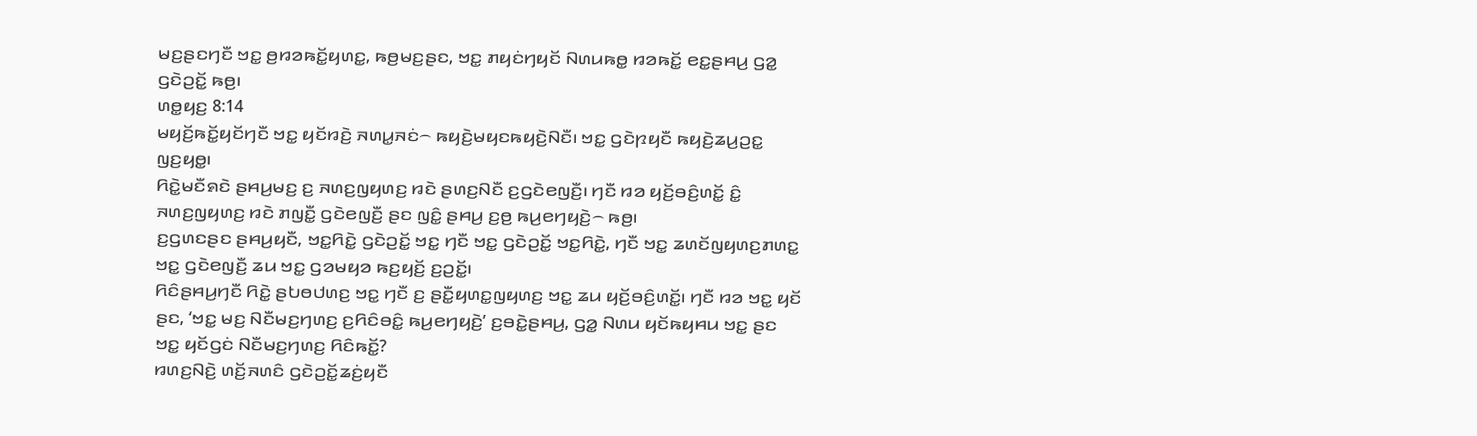ꤗꤢ꤬ꤔꤢꤚꤢꤪ ꤠꤢ꤭ ꤥ꤬ꤙꤤꤒꤢꤩ꤭ꤟꤛꤢ꤭, ꤒꤥ꤬ꤗꤢ꤬ꤔꤢ, ꤠꤢ꤭ ꤊꤟꤢꤦꤚꤟꤢꤩ ꤡꤛꤣꤒꤥ꤭ ꤙꤤꤒꤢꤩ꤭ ꤕꤢ꤭ꤔꤌꤣ꤬ ꤞꤤ꤭ ꤞꤢꤧꤑꤢꤩ꤭ ꤒꤥ꤬꤯
ꤛꤥ꤭ꤟꤢ꤬ 8:14
ꤗꤟꤢꤩ꤬ꤒꤢꤩ꤭ꤟꤢꤩꤚꤢꤪ ꤠꤢ꤭ ꤟꤢꤩꤙꤢꤧ꤬ ꤏꤛꤣ꤭ꤏꤢꤦ꤮ ꤒꤟꤢꤧ꤬ꤗꤟꤢꤒꤟꤢꤧ꤬ꤡꤢꤪ꤯ ꤠꤢ꤭ ꤞꤢꤧꤐꤟꤢꤪ ꤒꤟꤢꤧ꤬ꤘꤣ꤬ꤑꤢ꤭ ꤜꤢ꤬ꤟꤥ꤭꤯
ꤖꤢꤧ꤭ꤗꤢꤪꤎꤢꤧ ꤔꤌꤣ꤬ꤗꤢ꤬ ꤢ꤬ ꤏꤛꤢ꤬ꤜꤟꤛꤢ꤬ ꤙꤢꤧ ꤔꤛꤢ꤬ꤡꤢꤪ ꤢ꤬ꤞꤢꤧꤕꤜꤢꤪ꤬꤯ ꤚꤢꤪ ꤙꤤ ꤟꤢꤩ꤬ꤋꤢꤨ꤬ꤛꤢꤩ꤭ ꤢꤨ꤭ ꤏꤛꤢ꤬ꤜꤟꤛꤢ꤬ ꤙꤢꤧ ꤊꤜꤢꤪ꤭ ꤞꤢꤧꤕꤜꤢꤪ꤬ ꤔꤢ ꤜꤢꤨ꤭ ꤔꤌꤣ꤬ ꤢ꤬ꤥ꤬ ꤒꤣ꤬ꤕꤚꤟꤢꤧ꤬꤮ ꤒꤥ꤬꤯
ꤢ꤬ꤞꤛꤢꤔꤢ ꤔꤌꤣ꤬ꤟꤢꤪ, ꤠꤢ꤭ꤖꤢꤧ꤭ ꤞꤢꤧꤑꤢꤩ꤭ ꤠꤢ꤭ ꤚꤢꤪ ꤠꤢ꤭ ꤞꤢꤧꤑꤢꤩ꤭ ꤠꤢ꤭ꤖꤢꤧ꤭, ꤚꤢꤪ ꤠꤢ꤭ ꤘꤛꤢꤩꤜꤟꤛꤢ꤬ꤊꤛꤢ꤭ ꤠꤢ꤭ ꤞꤢꤧꤕꤜꤢꤪ꤬ ꤘꤣ ꤠꤢ꤭ ꤞꤤꤗꤟꤤ ꤒꤢ꤬ꤟꤢꤩ꤬ ꤢ꤬ꤑꤢꤩ꤭꤯
ꤖꤢꤨꤔꤌꤣ꤬ꤚꤢꤪ ꤖꤢꤧ꤭ ꤔꤝꤥꤓꤛꤢ꤬ ꤠꤢ꤭ ꤚꤢꤪ ꤢ꤬ ꤔꤢꤪ꤭ꤟꤛꤢ꤭ꤜꤟꤛꤢ꤬ ꤠꤢ꤭ ꤘꤣ ꤟꤢꤩ꤬ꤋꤢꤨ꤬ꤛꤢꤩ꤭꤯ ꤚꤢꤪ ꤙꤤ ꤠꤢ꤭ ꤟꤢꤩ ꤔꤢ, ‘ꤠꤢ꤭ ꤗꤢ꤬ ꤡꤢꤪꤗꤢ꤬ꤚꤛꤢ꤬ ꤢ꤬ꤖꤢꤨꤋꤢꤨ꤭ ꤒꤣ꤬ꤕꤚꤟꤢꤧ꤬’ ꤢ꤬ꤋꤢꤧ꤭ꤔꤌꤣ꤬, ꤞꤤ꤭ ꤡꤛꤣ ꤟꤢꤩꤒꤟꤌꤣ ꤠꤢ꤭ ꤔꤢ ꤠꤢ꤭ ꤟꤢꤩꤞꤢꤦ ꤡꤢꤪꤗꤢ꤬ꤚꤛꤢ꤬ ꤖꤢꤨꤒꤢꤩ꤭?
ꤙꤛꤢ꤬ꤡꤢꤧ꤬ ꤛꤢꤩ꤬ꤏꤛꤢꤨ ꤞꤢꤧꤑꤢꤩ꤭ꤘꤢꤦ꤬ꤟꤢꤪ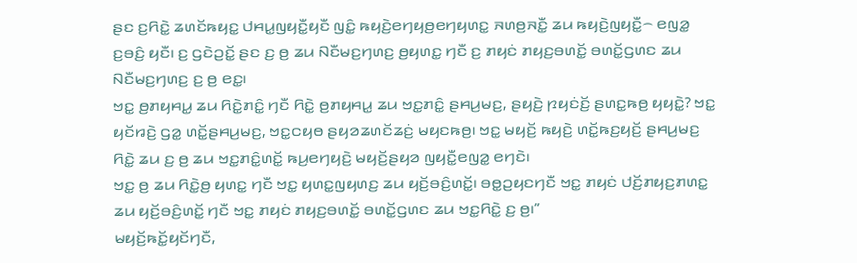ꤔꤢ ꤢ꤬ꤖꤢꤧ꤭ ꤘꤛꤢꤩꤒꤟꤢ꤭ ꤓꤌꤣ꤭ꤜꤟꤢꤪ꤭ꤟꤢꤪ ꤜꤢꤨ꤭ ꤒꤟꤢꤧ꤬ꤕꤚꤟꤥ꤬ꤕꤚꤟꤛꤢ꤭ ꤏꤛꤥ꤬ꤏꤢꤪ꤭ ꤘꤣ ꤒꤟꤢꤧ꤬ꤜꤟꤢꤪ꤭꤮ ꤕꤜꤤ꤭ ꤢ꤬ꤋꤢꤨ꤬ ꤟꤢꤪ꤯ ꤢ꤬ ꤞꤢꤧꤑꤢꤩ꤭ ꤔꤢ ꤢ꤬ ꤥ꤬ ꤘꤣ ꤡꤢꤪꤗꤢ꤬ꤚꤛꤢ꤬ ꤥ꤬ꤟꤛꤢ꤭ ꤚꤢꤪ ꤢ꤬ ꤊꤟꤢꤦ ꤊꤟꤢ꤬ꤋꤛꤢꤩ꤭ ꤋꤛꤢꤩ꤭ꤞꤛꤢ ꤘꤣ ꤡꤢꤪꤗꤢ꤬ꤚꤛꤢ꤬ ꤢ꤬ ꤥ꤬ ꤕꤢ꤭꤯
ꤠꤢ꤭ ꤥ꤬ꤊꤟꤌꤣ꤭ ꤘꤣ ꤖꤢꤧ꤭ꤊꤢꤨ꤭ ꤚꤢꤪ ꤖꤢꤧ꤭ ꤥ꤬ꤊꤟꤌꤣ꤭ ꤘꤣ ꤠꤢ꤭ꤊꤢꤨ꤭ ꤔꤌꤣ꤬ꤗꤢ꤬, ꤔꤟꤢꤧ꤬ ꤐꤟꤢꤦꤢꤩ꤬ ꤔꤛꤢ꤭ꤒꤥ꤬ ꤟꤟꤢꤧ꤭? ꤠꤢ꤭ ꤟꤢꤩꤙꤢꤧ꤬ ꤞꤤ꤭ ꤛꤢꤩ꤭ꤔꤌꤣ꤬ꤗꤢ꤬, ꤠꤢ꤭ꤍꤟꤥ ꤔꤟꤤꤘꤛꤢꤩꤘꤢꤦ꤬ ꤗꤟꤢꤒꤥ꤬꤯ ꤠꤢ꤭ ꤗꤟꤢꤩ꤬ ꤒꤟꤢꤧ꤬ ꤛꤢꤩ꤭ꤒꤢ꤬ꤟꤢꤩ꤬ ꤔꤌꤣ꤬ꤗꤢ꤬ ꤖꤢꤧ꤭ ꤘꤣ ꤢ꤬ ꤥ꤬ ꤘꤣ ꤠꤢ꤭ꤊꤢꤨ꤭ꤛꤢꤩ꤭ ꤒꤣ꤬ꤕꤚꤟꤢꤧ꤬ ꤗꤟꤢꤩ꤬ꤔꤟꤤ ꤜꤟꤢꤪ꤭ꤕꤜꤤ꤭ ꤕꤚꤢꤧ꤯
ꤠꤢ꤭ ꤥ꤬ ꤘꤣ ꤖꤢꤧ꤭ꤥ꤬ ꤟꤛꤢ꤭ ꤚꤢꤪ ꤠꤢ꤭ ꤟꤛꤢ꤭ꤜꤟꤛꤢ꤬ ꤘꤣ ꤟꤢꤩ꤬ꤋꤢꤨ꤬ꤛꤢꤩ꤭꤯ ꤋꤥ꤭ꤑꤟꤢꤚꤢꤪ ꤠꤢ꤭ ꤊꤟꤢꤦ ꤓꤢꤩ꤬ꤊꤟꤢ꤬ꤊꤛꤢ꤭ ꤘꤣ ꤟꤢꤩ꤬ꤋꤢꤨ꤬ꤛꤢꤩ꤭ ꤚꤢꤪ ꤠꤢ꤭ ꤊꤟꤢꤦ ꤊꤟꤢ꤬ꤋꤛꤢꤩ꤭ ꤋꤛꤢꤩ꤭ꤞꤛꤢ ꤘꤣ ꤠꤢ꤭ꤖꤢꤧ꤭ ꤢ꤬ ꤥ꤬꤯”
ꤗꤟꤢꤩ꤬ꤒꤢꤩ꤭ꤟꤢꤩꤚꤢꤪ,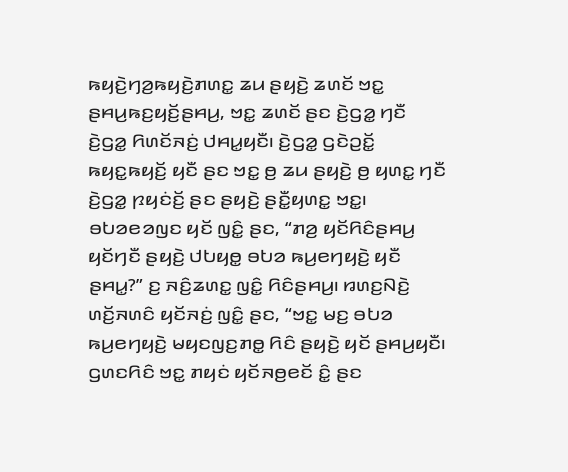ꤒꤟꤢꤧ꤬ꤚꤤ꤬ꤒꤟꤢꤧ꤬ꤊꤛꤢ꤭ ꤘꤣ ꤔꤟꤢꤧ꤬ ꤘꤛꤢꤩ ꤠꤢ꤭ ꤔꤌꤣ꤬ꤒꤢ꤬ꤟꤢꤩ꤬ꤔꤌꤣ꤬, ꤠꤢ꤭ ꤘꤛꤢꤩ ꤔꤢ ꤢꤧ꤬ꤞꤤ꤭ ꤚꤢꤪ ꤢꤧ꤬ꤞꤤ꤭ ꤖꤛꤢꤩꤏꤢꤦ꤬ ꤓꤌꤣ꤭ꤟꤢꤪ꤯ ꤢꤧ꤬ꤞꤤ꤭ ꤞꤢꤧꤑꤢꤩ꤭ ꤒꤟꤢ꤭ꤒꤟꤢꤩ꤬ ꤟꤢꤪ ꤔꤢ ꤠꤢ꤭ ꤥ꤬ ꤘꤣ ꤔꤟꤢꤧ꤬ ꤥ꤬ ꤟꤛꤢ꤭ ꤚꤢꤪ ꤢꤧ꤬ꤞꤤ꤭ ꤐꤟꤢꤦꤢꤩ꤬ ꤔꤢ ꤔꤟꤢꤧ꤬ ꤔꤢꤪ꤭ꤟꤛꤢ꤭ ꤠꤢ꤭꤯
ꤋꤝꤤꤕꤤꤜꤢ ꤟꤢꤩ ꤜꤢꤨ꤭ ꤔꤢ, “ꤊꤤ꤬ ꤟꤢꤩꤖꤢꤨꤔꤌꤣ꤬ ꤟꤢꤩꤚꤢꤪ ꤔꤟꤢꤧ꤬ ꤓꤝꤟꤥ꤭ ꤋꤝꤤ ꤒꤣ꤬ꤕꤚꤟꤢꤧ꤬ ꤟꤢꤪ ꤔꤌꤣ꤭?” ꤢ꤬ ꤏꤢꤨ꤬ꤘꤛꤢ꤭ ꤜꤢꤨ꤭ ꤖꤢꤨꤔꤌꤣ꤬꤯ ꤙꤛꤢ꤬ꤡꤢꤧ꤬ ꤛꤢꤩ꤬ꤏꤛꤢꤨ ꤟꤢꤩꤏꤢꤦ꤬ ꤜꤢꤨ꤭ ꤔꤢ, “ꤠꤢ꤭ ꤗꤢ꤬ ꤋꤝꤤ ꤒꤣ꤬ꤕꤚꤟꤢꤧ꤬ ꤗꤟꤢꤜꤢ꤬ꤊꤥ꤭ ꤖꤢꤨ ꤔꤟꤢꤧ꤬ ꤟꤢꤩ ꤔꤌꤣ꤬ꤟꤢꤪ꤯ ꤞꤛꤢꤖꤢꤨ ꤠꤢ꤭ ꤊꤟꤢꤦ ꤟꤢꤩꤏꤥ꤬ꤕꤢꤩ ꤢꤨ꤭ ꤔꤢ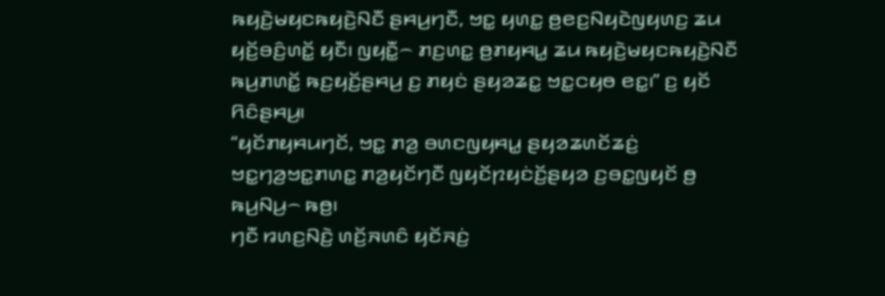ꤒꤟꤢꤧ꤬ꤗꤟꤢꤒꤟꤢꤧ꤬ꤡꤢꤪ ꤔꤌꤣ꤬ꤚꤢꤪ, ꤠꤢ꤭ ꤟꤛꤢ꤭ ꤥ꤬ꤕꤢ꤬ꤡꤟꤢꤧꤜꤟꤛꤢ꤬ ꤘꤣ ꤟꤢꤩ꤬ꤋꤢꤨ꤬ꤛꤢꤩ꤭ ꤟꤢꤪ꤯ ꤜꤟꤢꤪ꤭꤮ ꤊꤢ꤬ꤛꤢ꤭ ꤥ꤬ꤊꤟꤌꤣ꤭ ꤘꤣ ꤒꤟꤢꤧ꤬ꤗꤟꤢꤒꤟꤢꤧ꤬ꤡꤢꤪ ꤒꤣ꤬ꤊꤛꤢꤩ꤭ ꤒꤢ꤬ꤟꤢꤩ꤬ꤔꤌꤣ꤬ ꤢ꤬ ꤊꤟꤢꤦ ꤔꤟꤤꤘꤢ꤭ ꤠꤢ꤭ꤍꤟꤥ ꤕꤢ꤭꤯” ꤢ꤬ ꤟꤢꤩ ꤖꤢꤨꤔꤌꤣ꤬꤯
“ꤟꤢꤩꤊꤟꤌꤣꤚꤢꤩ, ꤠꤢ꤭ ꤊꤤ꤬ ꤋꤛꤢꤜꤟꤌꤣ꤭ ꤔꤟꤤꤘꤛꤢꤩꤘꤢꤦ꤬ ꤠꤢ꤭ꤚꤤ꤬ꤠꤢ꤭ꤊꤛꤢ꤭ ꤊꤤ꤬ꤟꤢꤩꤚꤢꤪ ꤜꤟꤢꤩꤐꤟꤢꤦꤢꤩ꤬ꤔꤟꤤ ꤢ꤬ꤋꤢ꤭ꤜꤟꤢꤩ ꤥ꤬ ꤒꤣ꤬ꤡꤣ꤬꤮ ꤒꤥ꤬꤯
ꤚꤢꤪ ꤙꤛꤢ꤬ꤡꤢꤧ꤬ ꤛꤢꤩ꤬ꤏꤛꤢꤨ ꤟꤢꤩꤏꤢꤦ꤬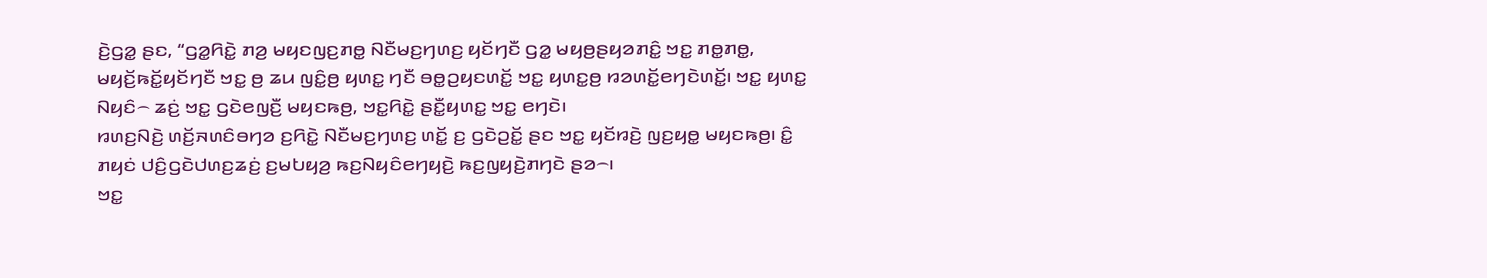ꤢꤧ꤬ꤞꤤ꤭ ꤔꤢ, “ꤞꤤ꤭ꤖꤢꤧ꤭ ꤊꤤ꤬ ꤗꤟꤢꤜꤢ꤬ꤊꤥ꤭ ꤡꤢꤪꤗꤢ꤬ꤚꤛꤢ꤬ ꤟꤢꤩꤚꤢꤪ ꤞꤤ꤭ ꤗꤟꤥ꤬ꤔꤟꤤꤊꤢꤨ꤭ ꤠꤢ꤭ ꤊꤥ꤭ꤊꤥ꤭, ꤗꤟꤢꤩ꤬ꤒꤢꤩ꤭ꤟꤢꤩꤚꤢꤪ ꤠꤢ꤭ ꤥ꤬ ꤘꤣ ꤜꤢꤨ꤭ꤥ꤬ ꤟꤛꤢ꤭ ꤚꤢꤪ ꤋꤥ꤭ꤑꤟꤢꤛꤢꤩ꤭ ꤠꤢ꤭ ꤟꤛꤢ꤭ꤥ꤬ ꤙꤤꤛꤢꤩ꤭ꤕꤚꤢꤧꤛꤢꤩ꤭꤯ ꤠꤢ꤭ ꤟꤛꤢ꤭ ꤡꤟꤢꤨ꤮ ꤘꤢꤦ꤬ ꤠꤢ꤭ ꤞꤢꤧꤕꤜꤢꤪ꤬ ꤗꤟꤢꤒꤥ꤬, ꤠꤢ꤭ꤖꤢꤧ꤭ ꤔꤢꤪ꤭ꤟꤛꤢ꤭ ꤠꤢ꤭ ꤕꤚꤢꤧ꤯
ꤙꤛꤢ꤬ꤡꤢꤧ꤬ ꤛꤢꤩ꤬ꤏꤛꤢꤨꤋꤚꤤ ꤢ꤬ꤖꤢꤧ꤭ ꤡꤢꤪꤗꤢ꤬ꤚꤛꤢ꤬ ꤛꤢꤩ꤭ ꤢ꤬ ꤞꤢꤧꤑꤢꤩ꤭ ꤔꤢ ꤠꤢ꤭ ꤟꤢꤩꤙꤢꤧ꤬ ꤜꤢ꤬ꤟꤥ꤭ ꤗꤟꤢꤒꤥ꤬꤯ ꤢꤨ꤭ ꤊꤟꤢꤦ ꤓꤢꤨ꤬ꤞꤢꤧꤓꤛꤢ꤬ꤘꤢꤦ꤬ ꤢ꤬ꤗꤝꤟꤤ꤬ ꤒꤢ꤬ꤡꤟꤢꤨꤕꤚꤟꤢꤧ꤬ ꤒꤢ꤬ꤜꤟꤢꤧ꤬ꤊꤚꤢꤧ ꤔꤤ꤮꤯
ꤠꤢ꤭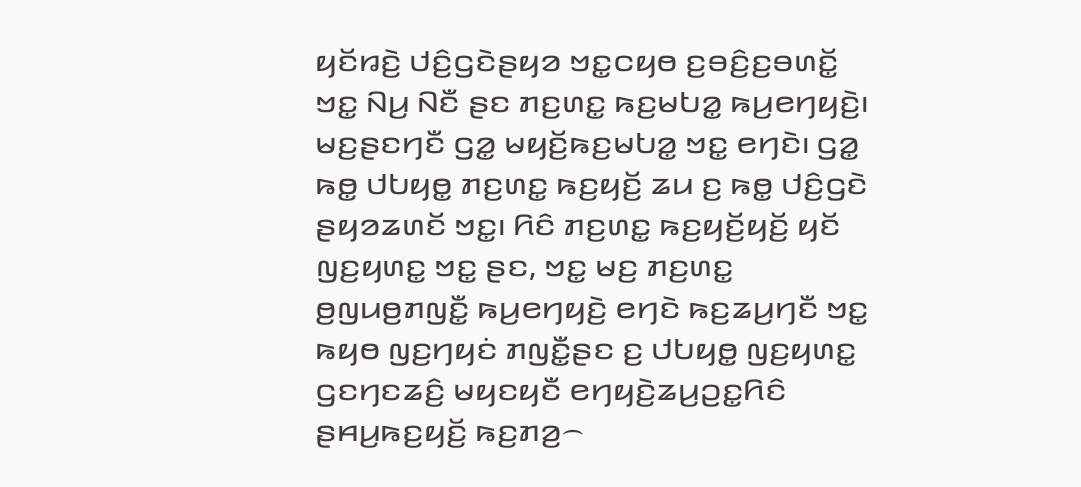ꤟꤢꤩꤙꤢꤧ꤬ ꤓꤢꤨ꤬ꤞꤢꤧꤔꤟꤤ ꤠꤢ꤭ꤍꤟꤥ ꤢ꤬ꤋꤢꤨ꤬ꤢ꤬ꤋꤛꤢꤩ꤭ ꤠꤢ꤭ ꤡꤣ꤬ ꤡꤢꤪ ꤔꤢ ꤊꤢ꤬ꤛꤢ꤭ ꤒꤢ꤬ꤗꤝꤤ꤭ ꤒꤣ꤬ꤕꤚꤟꤢꤧ꤬꤯ ꤗꤢ꤬ꤔꤢꤚꤢꤪ ꤞꤤ꤭ ꤗꤟꤢꤩ꤬ꤒꤢ꤬ꤗꤝꤤ꤭ ꤠꤢ꤭ ꤕꤚꤢꤧ꤯ ꤞꤤ꤭ ꤒꤥ꤭ ꤓꤝꤟꤥ꤭ ꤊꤢ꤬ꤛꤢ꤭ ꤒꤢ꤬ꤟꤢꤩ꤬ ꤘꤣ ꤢ꤬ ꤒꤥ꤭ ꤓꤢꤨ꤬ꤞꤢꤧ ꤔꤟꤤꤘꤛꤢꤩ ꤠꤢ꤭꤯ ꤖꤢꤨ ꤊꤢ꤬ꤛꤢ꤭ ꤒꤢ꤬ꤟꤢꤩ꤬ꤟꤢꤩ꤬ ꤟꤢꤩ ꤜꤢ꤬ꤟꤛꤢ꤭ ꤠꤢ꤭ ꤔꤢ, ꤠꤢ꤭ ꤗꤢ꤬ ꤊꤢ꤬ꤛꤢ꤭ ꤥ꤬ꤜꤣꤥ꤬ꤊꤜꤢꤪ꤭ ꤒꤣ꤬ꤕꤚꤟꤢꤧ꤬ ꤕꤚꤢꤧ ꤒꤢ꤬ꤘꤣ꤬ꤚꤢꤪ ꤠꤢ꤭ ꤒꤟꤥ ꤜꤢ꤬ꤚꤟꤢꤦ ꤊꤜꤢꤪ꤭ꤔꤢ ꤢ꤬ ꤓꤝꤟꤥ꤭ ꤜꤢ꤬ꤟꤛꤢ꤭ ꤞꤢꤚꤢꤘꤢꤨ꤬ ꤗꤟꤢꤟꤢꤪ ꤕꤚꤟꤢꤧ꤬ꤘꤣ꤬ꤑꤢ꤭ꤖꤢꤨ ꤔꤌꤣ꤬ꤒꤢ꤬ꤟꤢꤩ꤬ ꤒꤢ꤬ꤊꤤ꤬꤮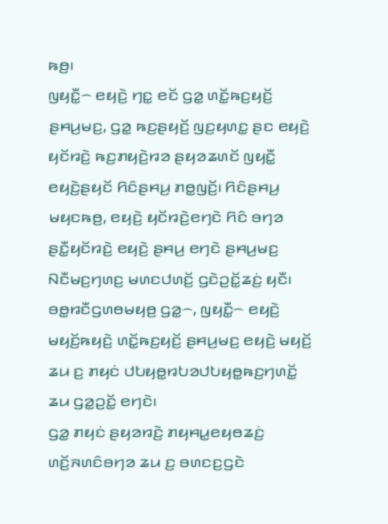ꤒꤥ꤬꤯
ꤜꤟꤢꤪ꤭꤮ ꤕꤟꤢꤧ꤬ ꤚꤢ꤭ ꤕꤢꤩ ꤞꤤ꤭ ꤛꤢꤩ꤭ꤒꤢ꤬ꤟꤢꤩ꤬ ꤔꤌꤣ꤬ꤗꤢ꤬, ꤞꤤ꤭ ꤒꤢ꤬ꤔꤟꤢꤩ꤬ ꤜꤢ꤬ꤟꤛꤢ꤭ ꤔꤢ ꤕꤟꤢꤧ꤬ ꤟꤢꤩꤙꤢꤧ꤬ ꤒꤢ꤬ꤊꤟꤢꤧ꤬ꤙꤤ ꤔꤟꤤꤘꤛꤢꤩ ꤜꤟꤢꤪ꤭ ꤕꤟꤢꤧ꤬ꤔꤟꤢꤩ ꤖꤢꤨꤔꤌꤣ꤬ ꤊꤥ꤭ꤜꤢꤩ꤬꤯ ꤖꤢꤨꤔꤌꤣ꤬ ꤗꤟꤢꤒꤥ꤬, ꤕꤟꤢꤧ꤬ ꤟꤢꤩꤙꤢꤧ꤬ꤕꤚꤢꤧ ꤖꤢꤨ ꤋꤚꤤ ꤔꤢꤪ꤭ꤟꤢꤩꤙꤢꤧ꤬ ꤕꤟꤢꤧ꤬ ꤔꤌꤣ꤬ ꤕꤚꤢꤧ ꤔꤌꤣ꤬ꤗꤢ꤬ ꤡꤢꤪꤗꤢ꤬ꤚꤛꤢ꤬ ꤗꤛꤢꤓꤛꤢꤩ꤬ ꤞꤢꤧꤑꤢꤩ꤭ꤘꤢꤦ꤬ ꤟꤢꤪ꤯ ꤋꤥ꤭ꤙꤢꤪꤞꤛꤥꤗꤟꤥ꤬ ꤞꤤ꤭꤮, ꤜꤟꤢꤪ꤭꤮ ꤕꤟꤢꤧ꤬ ꤗꤟꤢꤩ꤬ꤒꤟꤢꤧ꤬ ꤛꤢꤩ꤭ꤒꤢ꤬ꤟꤢꤩ꤬ ꤔꤌꤣ꤬ꤗꤢ꤬ ꤕꤟꤢꤧ꤬ ꤗꤟꤢꤩ꤬ ꤘꤣ ꤢ꤬ ꤊꤟꤢꤦ ꤓꤝꤟꤥ꤭ꤙꤝꤤꤓꤝꤟꤥ꤭ꤒꤢ꤬ꤚꤛꤢꤩ꤭ ꤘꤣ ꤞꤤ꤭ꤑꤢꤩ꤭ ꤕꤚꤢꤧ꤯
ꤞꤤ꤭ ꤊꤟꤢꤦ ꤔꤟꤤꤙꤢꤧ꤬ ꤊꤟꤌꤣ꤭ꤕꤟꤥꤘꤢꤦ꤬ ꤛꤢꤩ꤬ꤏꤛꤢꤨꤋꤚꤤ ꤘꤣ ꤢ꤬ ꤋꤛꤢꤢ꤬ꤞꤢꤧ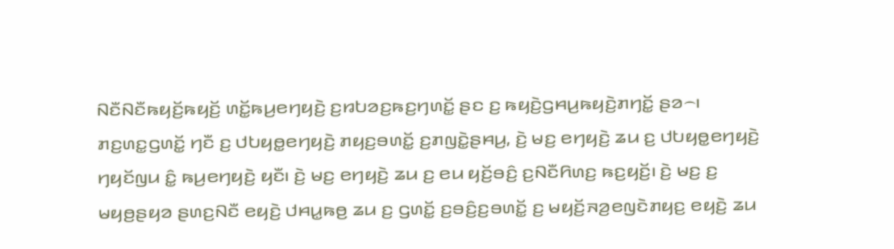ꤡꤢꤪꤡꤢꤪꤒꤟꤢꤩ꤬ꤒꤟꤢꤩ꤬ ꤛꤢꤩ꤭ꤒꤣ꤬ꤕꤚꤟꤢꤧ꤬ ꤢ꤬ꤙꤝꤤꤢ꤬ꤒꤢ꤬ꤚꤛꤢꤩ꤭ ꤔꤢ ꤢ꤬ ꤒꤟꤢꤧ꤬ꤞꤌꤣ꤬ꤒꤟꤢꤧ꤬ꤊꤚꤢꤩ꤭ ꤔꤤ꤮꤯ ꤊꤢ꤬ꤛꤢ꤭ꤞꤛꤢꤩ꤭ ꤚꤢꤪ ꤢ꤬ ꤓꤝꤟꤥ꤭ꤕꤚꤟꤢꤧ꤬ ꤊꤟꤢ꤬ꤋꤛꤢꤩ꤭ ꤢ꤬ꤊꤜꤢꤧ꤭ꤔꤌꤣ꤬, ꤢꤧ꤬ ꤗꤢ꤬ ꤕꤚꤟꤢꤧ꤬ ꤘꤣ ꤢ꤬ ꤓꤝꤟꤥ꤭ꤕꤚꤟꤢꤧ꤬ ꤚꤟꤢꤩꤜꤣ ꤢꤨ꤭ ꤒꤣ꤬ꤕꤚꤟꤢꤧ꤬ ꤟꤢꤪ꤯ ꤢꤧ꤬ ꤗꤢ꤬ ꤕꤚꤟꤢꤧ꤬ ꤘꤣ ꤢ꤬ ꤕꤣ ꤟꤢꤩ꤬ꤋꤢꤨ꤬ ꤢ꤬ꤡꤢꤪꤖꤛꤢ꤬ ꤒꤢ꤬ꤟꤢꤩ꤬꤯ ꤢꤧ꤬ ꤗꤢ꤬ ꤢ꤬ ꤗꤟꤥ꤬ꤔꤟꤤ ꤔꤛꤢ꤬ꤡꤢꤪ ꤕꤟꤢꤧ꤬ ꤓꤌꤣ꤭ꤒꤥ꤬ ꤘꤣ ꤢ꤬ ꤞꤛꤢꤩ꤭ ꤢ꤬ꤋꤢꤨ꤬ꤢ꤬ꤋꤛꤢꤩ꤭ ꤢ꤬ ꤗꤟꤢꤩ꤬ꤏꤤ꤬ꤕꤜꤢꤧꤊꤟꤢ꤬ ꤕꤟꤢꤧ꤬ ꤘꤣ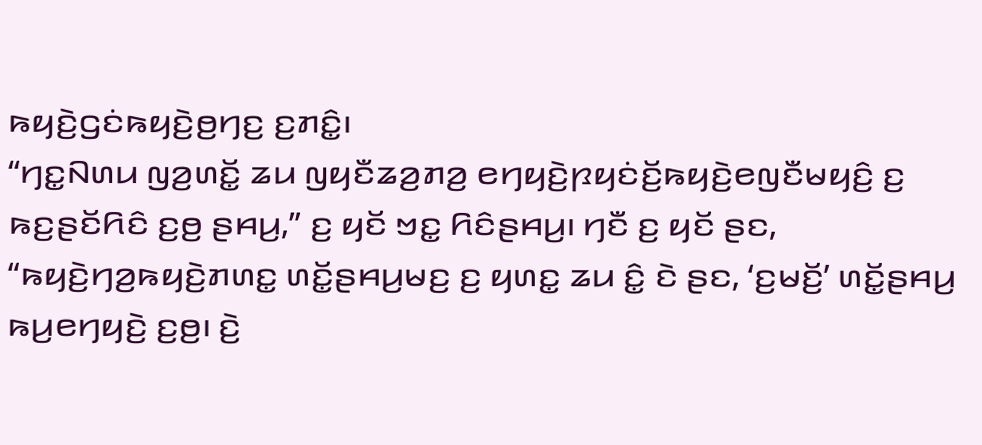ꤒꤟꤢꤧ꤬ꤞꤢꤦꤒꤟꤢꤧ꤬ꤥ꤬ꤚꤢ꤬ ꤢ꤬ꤊꤢꤨ꤭꤯
“ꤚꤢ꤭ꤡꤛꤣ ꤜꤤ꤬ꤛꤢꤩ꤭ ꤘꤣ ꤜꤟꤢꤪꤘꤤ꤬ꤊꤤ꤬ ꤕꤚꤟꤢꤧ꤬ꤐꤟꤢꤦꤢꤩ꤬ꤒꤟꤢꤧ꤬ꤕꤜꤢꤪꤗꤟꤢꤨ꤬ ꤢ꤬ ꤒꤢ꤬ꤔꤢꤩꤖꤢꤨ ꤢ꤬ꤥ꤬ ꤔꤌꤣ꤬,” ꤢ꤬ ꤟꤢꤩ ꤠꤢ꤭ ꤖꤢꤨꤔꤌꤣ꤬꤯ ꤚꤢꤪ ꤢ꤬ ꤟꤢꤩ ꤔꤢ, “ꤒꤟꤢꤧ꤬ꤚꤤ꤬ꤒꤟꤢꤧ꤬ꤊꤛꤢ꤭ ꤛꤢꤩ꤭ꤔꤌꤣ꤬ꤗꤢ꤬ ꤢ꤬ ꤟꤛꤢ꤭ ꤘꤣ ꤢꤨ꤭ ꤢꤧ ꤔꤢ, ‘ꤢ꤬ꤗꤢꤩ꤬’ ꤛꤢꤩ꤭ꤔꤌꤣ꤬ ꤒꤣ꤬ꤕꤚꤟꤢꤧ꤬ ꤢ꤬ꤥ꤬꤯ ꤢꤧ꤬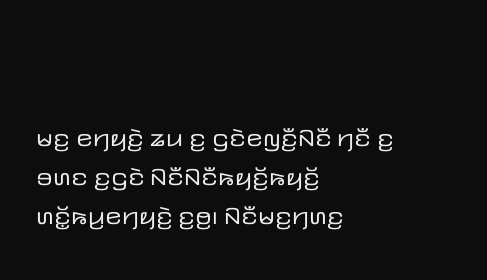ꤗꤢ꤬ ꤕꤚꤟꤢꤧ꤬ ꤘꤣ ꤢ꤬ ꤞꤢꤧꤕꤜꤢꤪ꤬ꤡꤢꤪ ꤚꤢꤪ ꤢ꤬ ꤋꤛꤢ ꤢ꤬ꤞꤢꤧ ꤡꤢꤪꤡꤢꤪꤒꤟꤢꤩ꤬ꤒꤟꤢꤩ꤬ ꤛꤢꤩ꤭ꤒꤣ꤬ꤕꤚꤟꤢꤧ꤬ ꤢ꤬ꤥ꤬꤯ ꤡꤢꤪꤗꤢ꤬ꤚꤛꤢ꤬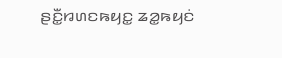ꤔꤢꤪ꤭ꤙꤛꤢꤒꤟꤢ꤭ ꤘꤤ꤭ꤒꤟꤢꤦ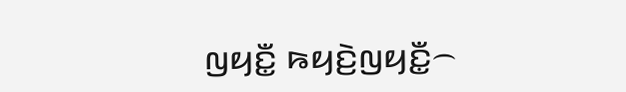ꤜꤟꤢꤪ꤭ ꤒꤟꤢꤧ꤬ꤜꤟꤢꤪ꤭꤮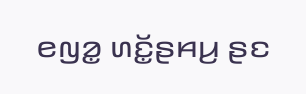ꤕꤜꤤ꤭ ꤛꤢꤩ꤭ꤔꤌꤣ꤬ ꤔꤢ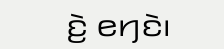ꤢꤧ꤬ ꤕꤚꤢꤧ꤯